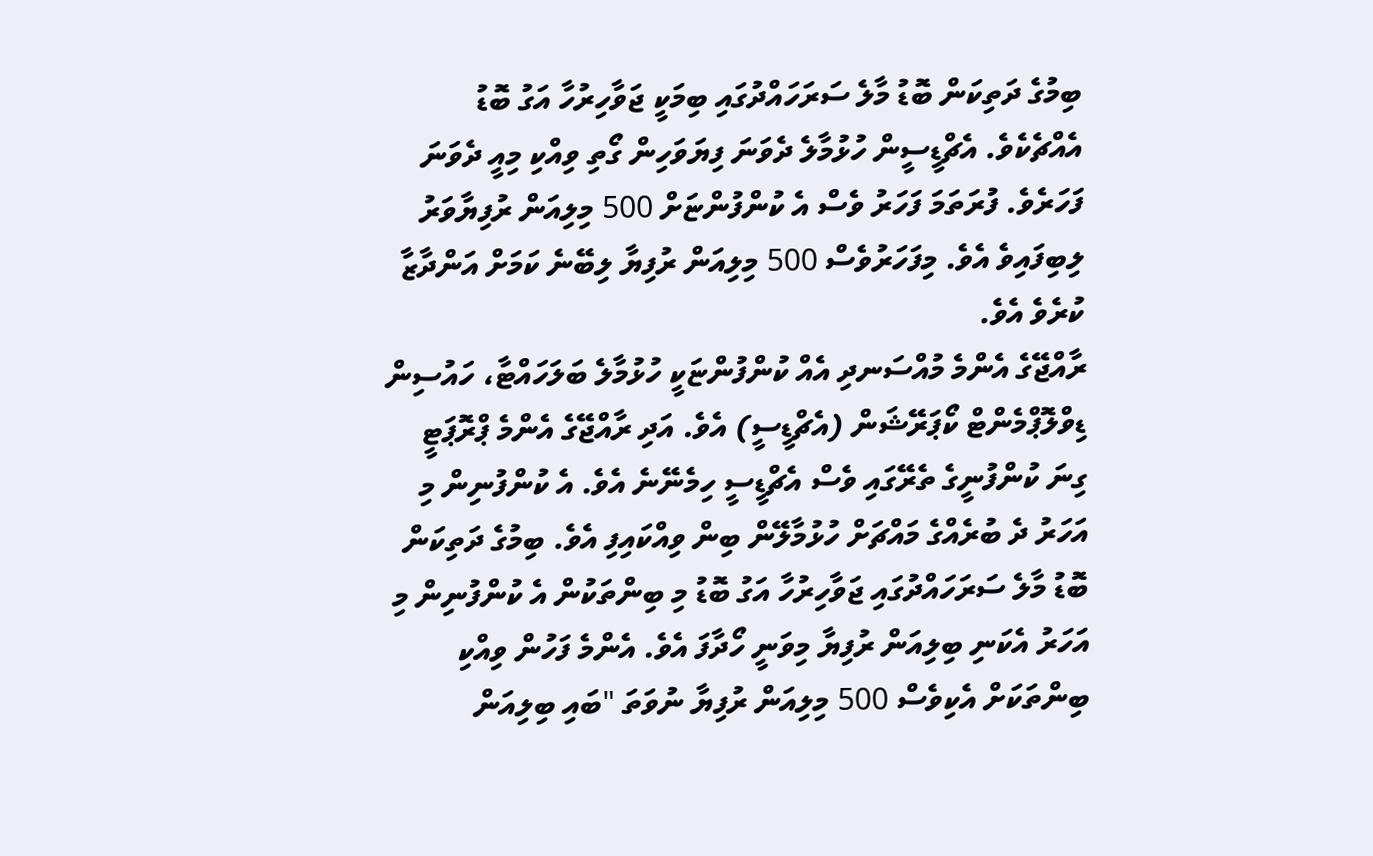ބިމުގެ ދަތިކަން ބޮޑު މާލެ ސަރަހައްދުގައި ބިމަކީ ޖަވާހިރުހާ އަގު ބޮޑު އެއްޗެކެވެ. އެޗްޑީސީން ހުޅުމާލެ ދެވަނަ ފިޔަވަހިން ގޯތި ވިއްކި މިއީ ދެވަނަ ފަހަރެވެ. ފުރަތަމަ ފަހަރު ވެސް އެ ކުންފުންޏަށް 500 މިލިއަން ރުފިޔާވަރު ލިބިފައިވެ އެވެ. މިފަހަރުވެސް 500 މިލިއަން ރުފިޔާ ލިބޭނެ ކަމަށް އަންދާޒާ ކުރެވެ އެވެ.
ރާއްޖޭގެ އެންމެ މުއްސަނދި އެއް ކުންފުންޏަކީ ހުޅުމާލެ ބަލަހައްޓާ، ހައުސިން ޑިވްލޮޕްމެންޓް ކޯޕަރޭޝަން (އެޗްޑީސީ) އެވެ. އަދި ރާއްޖޭގެ އެންމެ ޕްރޮޕަޓީ ގިނަ ކުންފުނީގެ ތެރޭގައި ވެސް އެޗްޑީސީ ހިމެނޭނެ އެވެ. އެ ކުންފުނިން މި އަހަރު ދެ ބުރެއްގެ މައްޗަށް ހުޅުމާލޭން ބިން ވިއްކައިފި އެވެ. ބިމުގެ ދަތިކަން ބޮޑު މާލެ ސަރަހައްދުގައި ޖަވާހިރުހާ އަގު ބޮޑު މި ބިންތަކުން އެ ކުންފުނިން މި އަހަރު އެކަނި ބިލިއަން ރުފިޔާ މިވަނީ ހޯދާފަ އެވެ. އެންމެ ފަހުން ވިއްކި ބިންތަކަށް އެކިވެސް 500 މިލިއަން ރުފިޔާ ނުވަތަ "ބައި ބިލިއަން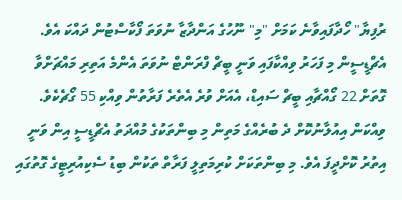ރުފިޔާ" ހޯދާފައިވާނެ ކަމަށް "މި" ނޫހުގެ އަންދާޒާ ނުވަތަ ފޯކާސްޓުން ދައްކަ އެވެ.
އެޗްޑީސީން މި ފަހަރު ވިއްކާފައި ވަނީ ބީޗް ފްރަންޓް ނުވަތަ އެންމެ އަތިރި މައްޗަށްވާ ގޮތަށް 22 ގޯއްޗާއި ބީޗް ސައިޑް، އެއަށް ވުރެ އެތެރެ ފަރާތުން ވިއްކި 55 ގޯޗެކެވެ. ވިއްކަން އިއުލާނުކޮށް ދެ ބުރެއްގެ މަތިން މި ބިންތަކުގެ މުއްދަތު އެޗްޑީސީ އިން ވަނީ އިތުރު ކޮށްދީފަ އެވެ. މި ބިންތަކަށް ކުރިމަތިލީ ފަރާތް ތަކުން ބިޑު ސެކިއުރިޓީގެ ގޮތުގައި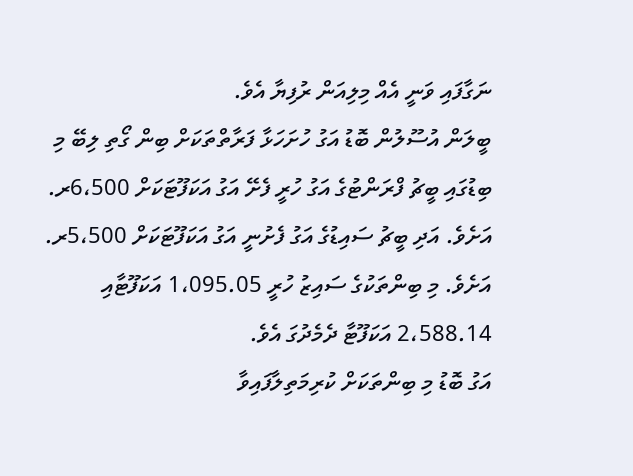ނަގާފައި ވަނީ އެއް މިލިއަން ރުފިޔާ އެވެ.
ބީލަން އުސޫލުން ބޮޑު އަގު ހުށަހަޅާ ފަރާތްތަކަށް ބިން ގޯތި ލިބޭ މި ބިޑުގައި ބީޗު ފްރަންޓުގެ އަގު ހުރީ ފެށޭ އަގު އަކަފޫޓަކަށް 6،500ރ. އަށެވެ. އަދި ބީޗު ސައިޑުގެ އަގު ފެށުނީ އަގު އަކަފޫޓަކަށް 5،500ރ. އަށެވެ. މި ބިންތަކުގެ ސައިޒު ހުރީ 1،095.05 އަކަފޫޓާއި 2،588.14 އަކަފޫޓާ ދެމެދުގަ އެވެ.
އަގު ބޮޑު މި ބިންތަކަށް ކުރިމަތިލާފައިވާ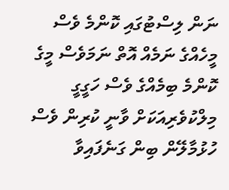ނަން ލިސްޓުގައި ކޮންމެ ވެސް މީހެއްގެ ނަމެއް އޮތް ނަމަވެސް މީގެ ކޮންމެ ބިމެއްގެ ވެސް ހަގީގީ މިލްކުވެރިއަކަށް ވާނީ ކުރިން ވެސް ހުޅުމާލޭން ބިން ގަނެފައިވާ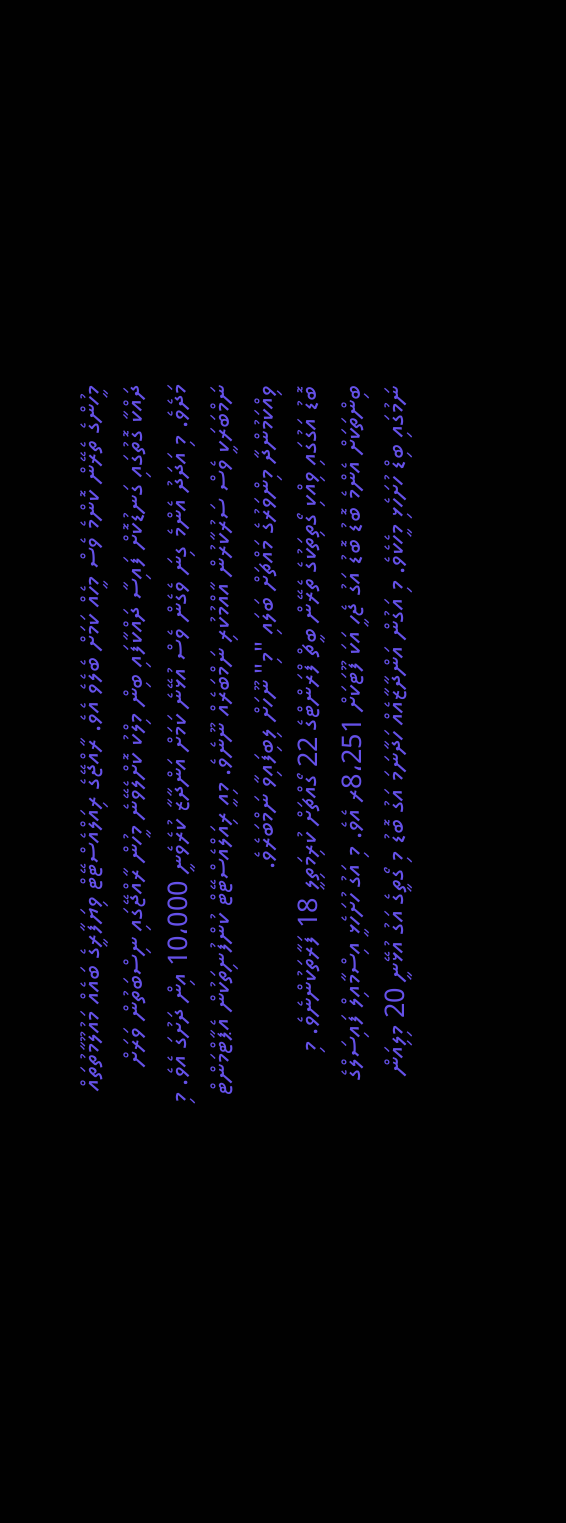މީހުންގެ ތެރޭން ކޮންމެ ވެސް މީހެއް ކަމަށް ބެލެވެ އެވެ. ރާއްޖޭގެ ރިއަލްއެސްޓޭޓް ވިޔަފާރީގެ ބައެއް މައުލޫމާތުތައް ދައްކާ ގޮތުގައި ގަނޑުކޮށް ފައިސާ ދައްކާފައި ބިން މިލްކު ކޮށްލެވޭނެ މީހުން ރާއްޖޭގައި ނިސްބަތުން ވަރަށް މަދެވެ. މި އަދަދު އެންމެ ގިނަ ވެގެން ވެސް އުޅޭނެ ކަމަށް އަންދާޒާ ކުރެވެނީ 10،000 އިން ދަށުގަ އެވެ. މި ނަމްބަރަކީ ވެސް ސަރުކާރުން އާއްމުކުރި ނަމްބަރެއް ނޫނެވެ. މިއީ ރިއަލްއެސްޓޭޓް ކުންފުނިތަކުން އެޕާޓްމަންޓް ވިއްކަމުންދާ މިންވަރުގެ މައްޗަށް ބަލައި "މި" ނޫހަށް ލިބިފައިވާ ނަމްބަރެވެ.
ބޮޑު އަގުގައި ވިއްކި ގޯތިތަކުގެ ތެރޭން ބީޗް ފްރަންޓްގެ 22 ގޯއްޗަށް ކުރިމަތިލީ 18 ފަރާތަކުންނެވެ. މި ބިންތަކަށް އެންމެ ބޮޑު ބޮޑު އަގު ޖެހީ އަކަ ފޫޓަކަށް 8،251ރ އެވެ. މި އަގު ހުށަހެޅީ އިސްމާއިލް ފައިސަލްގެ ނަމުގައި ބިޑް ހުށަހެޅި މީހެކެވެ. މި އަގުން އަންދާޒާއެއް ހަދާނަމަ އަގު ބޮޑު މި ގޯތީގެ އަގު އުޅޭނީ 20 މިލިއަން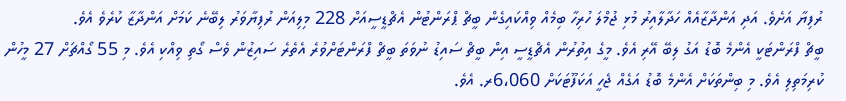ރުފިޔާ އަށެވެ. އަދި އަންދާޒާއެއް ހަދާލާއިރު މުޅި ޖުމްލަ ހުރިހާ ބިމެއް ވިއްކައިގެން ބީޗް ޕްރަންޓުން އެޗްޑީސީއަށް 228 މިލިއަން ރުފިޔާވަރު ލިބޭނެ ކަމަށް އަންދާޒާ ކުރެވެ އެވެ.
ބީޗް ފްރަންޓަކީ އެންމެ ބޮޑު އަގު ލިބޭ އޭރި އެވެ. މީގެ އިތުރުން އެޗްޑީސީ އިން ބީޗް ސައިޑު ނުވަތަ ބީޗް ފްރަންޓަށްވުރެ އެތެރެ ސައިޒުން ވެސް ގޯތި ވިއްކި އެވެ. މި 55 ގޯއްޗަށް 27 މީހުން ކުރިމަތިލި އެވެ. މި ބިންތަކަށް އެންމެ ބޮޑު އަގެއް ޖެހީ އަކަފޫޓަކަށް 6،060ރ. އެވެ.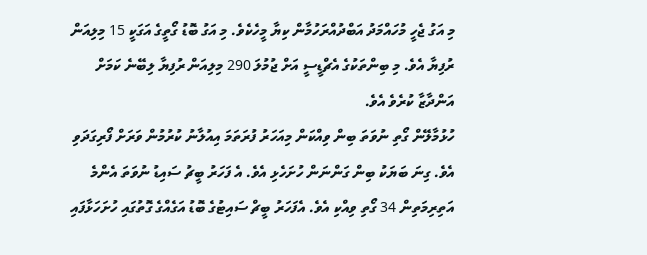މި އަގު ޖެހީ މުހައްމަދު އަބްދުއްރަހުމާން ކިޔާ މީހެކެވެ. މި އަގު ބޮޑު ގޯތީގެ އަގަކީ 15 މިލިއަން ރުފިޔާ އެވެ. މި ބިންތަކުގެ އެޗްޑީސީ އަށް ޖުމުލަ 290 މިލިއަން ރުފިޔާ ލިބޭނެ ކަމަށް އަންދާޒާ ކުރެވެ އެވެ.
ހުޅުމާލޭން ގޯތި ނުވަތަ ބިން ވިއްކަން މިއަހަރު ފުރަތަމަ އިއުލާނު ކުރުމުން ވަރަށް ފޯރިގަދަވި އެވެ. ގިނަ ބަޔަކު ބިން ގަންނަން ހުށަހެޅި އެވެ. އެ ފަހަރު ބީޗު ސައިޑު ނުވަތަ އެންމެ އަތިރިމަތިން 34 ގޯތި ވިއްކި އެވެ. އެފަހަރު ބީޗް ސައިޓުގެ ބޮޑު އަގެއްގެ ގޮތުގައި ހުށަހަޅާފައި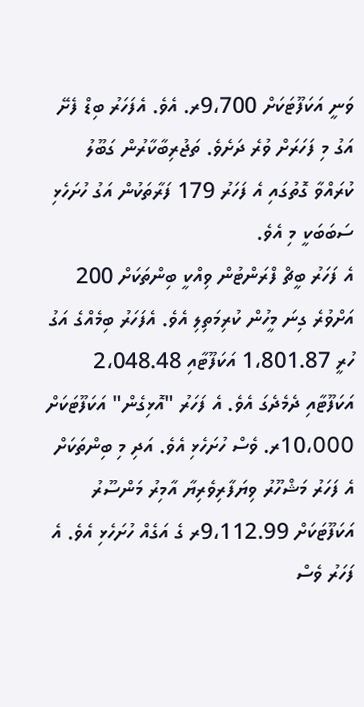ވަނީ އަކަފޫޓަކަށް 9،700ރ. އެވެ. އެފަހަރު ބިޑް ފެށޭ އަގު މި ފަހަރަށް ވުރެ ދަށެވެ. ތަޖުރިބާކާރުން ގަބޫލު ކުރައްވާ ގޮތުގައި އެ ފަހަރު 179 ފަރާތަކުން އަގު ހުށަހެޅި ސަބަބަކީ މި އެވެ.
އެ ފަހަރު ބީޗް ފްރަންޓުން ވިއްކީ ބިންތަކަށް 200 އަށްވުރެ ގިނަ މީހުން ކުރިމަތިލި އެވެ. އެފަހަރު ބިމެއްގެ އަގު ހުރީ 1،801.87 އަކަފޫޓާއި 2،048.48 އަކަފޫޓާއި ދެމެދެގަ އެވެ. އެ ފަހަރު "އޮޅިގެން" އަކަފޫޓަކަށް 10،000ރ. ވެސް ހުށަހެޅި އެވެ. އަދި މި ބިންތަކަށް އެ ފަހަރު މަޝްހޫރު ވިޔަފާރިވެރިޔާ އާމިރު މަންސޫރު އަކަފޫޓަކަށް 9،112.99ރ ގެ އަގެއް ހުށަހެޅި އެވެ. އެ ފަހަރު ވެސް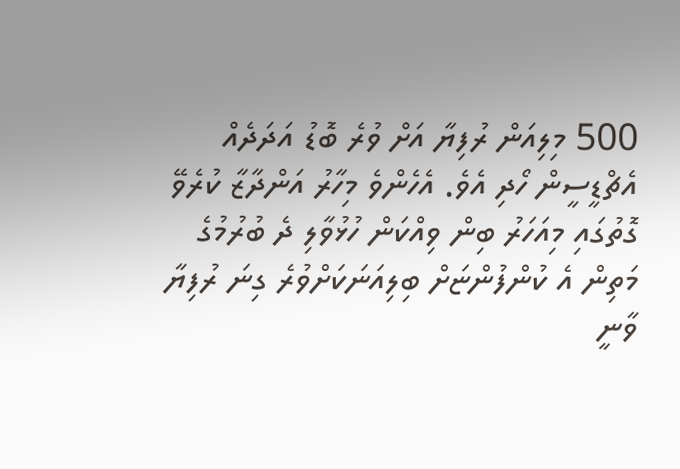500 މިލިއަން ރުފިޔާ އަށް ވުރެ ބޮޑު އަދަދެއް އެޗްޑީސީން ހޯދި އެވެ. އެހެންވެ މިހާރު އަންދާޒާ ކުރެވޭ ގޮތުގައި މިއަހަރު ބިން ވިއްކަން ހުޅުވާލި ދެ ބުރުމުގެ މަތިން އެ ކުންފުންޏަށް ބިލިއަނަކަށްވުރެ ގިނަ ރުފިޔާ ވާނީ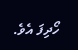ހޯދިފަ އެވެ.